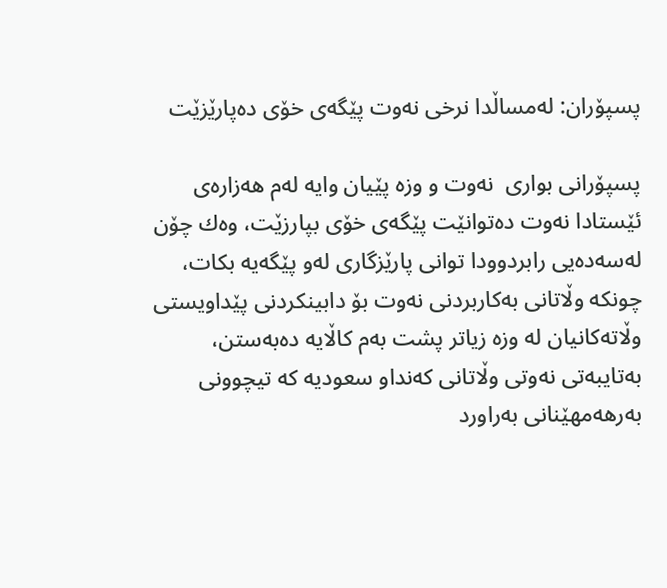پسپۆران: لەمساڵدا نرخی‌ نه‌وت پێگەی خۆی دەپارێزێت

پسپۆرانی‌ بواری‌  نه‌وت ‌و وزه‌ پێیان وایه‌ له‌م هه‌زاره‌ی‌ ئێستادا نه‌وت ده‌توانێت پێگه‌ی‌ خۆی‌ بپارزێت، وه‌ك چۆن له‌سه‌ده‌یی‌ رابردوودا توانی‌ پارێزگاری‌ له‌و پێگه‌یه‌ بكات، چونكه‌ وڵاتانی‌ به‌كاربردنی‌ نه‌وت بۆ دابینكردنی‌ پێداویستی‌ وڵاته‌كانیان له‌ وزه‌ زیاتر پشت به‌م كاڵایه‌ ده‌به‌ستن، به‌تایبه‌تی‌ نه‌وتی‌ وڵاتانی‌ كه‌ندا‌و سعودیه‌ كه‌ تیچوونی‌ به‌رهه‌مهێنانی‌ به‌راورد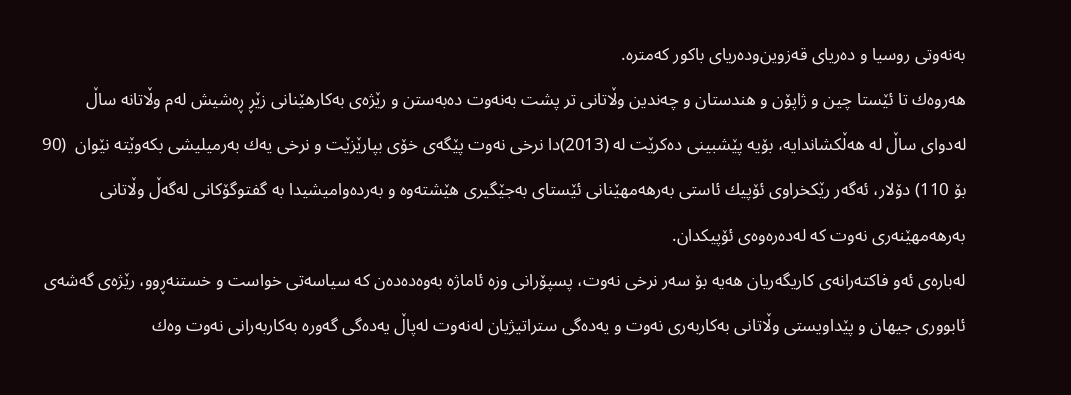به‌نه‌وتی‌ روسیا ‌و ده‌ریای‌ قه‌زوین‌وده‌ریای‌ باكور كه‌متره‌.
هه‌روه‌ك تا ئێستا چین ‌و ژاپۆن ‌و هندستان ‌و چه‌ندین وڵاتانی‌ تر پشت به‌نه‌وت ده‌به‌ستن ‌و رێژه‌ی‌ به‌كارهێنانی‌ زێڕ ڕه‌شیش له‌م وڵاتانه‌ ساڵ له‌دوای‌ ساڵ له‌ هه‌ڵكشاندایه‌، بۆیه‌ پێشبینی‌ ده‌كرێت له‌ (2013)دا نرخی‌ نه‌وت پێگه‌ی‌ خۆی‌ بپارێزێت ‌و نرخی‌ یه‌ك به‌رمیلیشی‌ بكه‌وێته‌ نێوان  (90 بۆ 110) دۆلار، ئه‌گه‌ر رێكخراوی‌ ئۆپیك ئاستی‌ به‌رهه‌مهێنانی‌ ئێستای‌ به‌جێگیری‌ هێشته‌وه‌ ‌و به‌رده‌وامیشیدا به‌ گفتوگۆكانی‌ له‌گه‌ڵ وڵاتانی‌ به‌رهه‌مهێنه‌ری‌ نه‌وت كه‌ له‌ده‌ره‌وه‌ی‌ ئۆپیكدان.
له‌باره‌ی‌ ئه‌و فاكته‌رانه‌ی‌ كاریگه‌ریان هه‌یه‌ بۆ سه‌ر نرخی‌ نه‌وت، پسپۆرانی‌ وزه‌ ئاماژه‌ به‌وه‌ده‌ده‌ن كه‌ سیاسه‌تی‌ خواست ‌و خستنه‌ڕوو، رێژه‌ی‌ گه‌شه‌ی‌ ئابووری‌ جیهان ‌و پێداویستی‌ وڵاتانی‌ به‌كاربه‌ری‌ نه‌وت ‌و یه‌ده‌گی‌ ستراتیژیان له‌نه‌وت له‌پاڵ یه‌ده‌گی‌ گه‌وره‌ به‌كاربه‌رانی‌ نه‌وت وه‌ك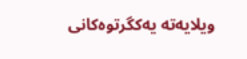ویلایه‌ته‌ یه‌كگرتوه‌كانی‌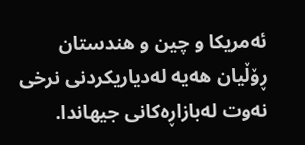ئه‌مریكا ‌و چین ‌و هندستان ڕۆڵیان هه‌یه‌ له‌دیاریكردنی‌ نرخی‌ نه‌وت له‌بازاڕه‌كانی‌ جیهاندا.